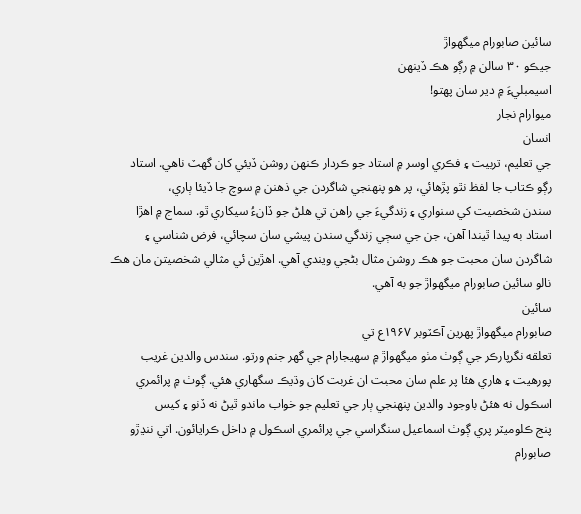سائين صابورام ميگهواڙ
جيڪو ۳۰ سالن ۾ رڳو هڪ ڏينهن
اسيمبليءَ ۾ دير سان پهتو!
ميوارام نجار
انسان
جي تعليم، تربيت ۽ فڪري اوسر ۾ استاد جو ڪردار ڪنهن روشن ڏيئي کان گهٽ ناهي. استاد
رڳو ڪتاب جا لفظ نٿو پڙهائي، پر هو پنهنجي شاگردن جي ذهنن ۾ سوچ جا ڏيئا ٻاري،
سندن شخصيت کي سنواري ۽ زندگيءَ جي راهن تي هلڻ جو ڏانءُ سيکاري ٿو. سماج ۾ اهڙا
استاد به پيدا ٿيندا آهن، جن جي سڄي زندگي سندن پيشي سان سچائي، فرض شناسي ۽
شاگردن سان محبت جو هڪ روشن مثال بڻجي ويندي آهي. اهڙين ئي مثالي شخصيتن مان هڪ
نالو سائين صابورام ميگهواڙ جو به آهي.
سائين
صابورام ميگهواڙ پهرين آڪٽوبر ۱۹۶۷ع تي
تعلقه نگرپارڪر جي ڳوٺ مٺو ميگهواڙ ۾ سهيجارام جي گهر جنم ورتو. سندس والدين غريب
پورهيت ۽ هاري هئا پر علم سان محبت ان غربت کان وڌيڪ سگهاري هئي. ڳوٺ ۾ پرائمري
اسڪول نه هئڻ باوجود والدين پنهنجي ٻار جي تعليم جو خواب ماندو ٿيڻ نه ڏنو ۽ کيس
پنج ڪلوميٽر پري ڳوٺ اسماعيل سنگراسي جي پرائمري اسڪول ۾ داخل ڪرايائون. اتي ننڍڙو
صابورام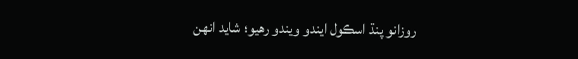روزانو پنڌ اسڪول ايندو ويندو رهيو؛ شايد انهن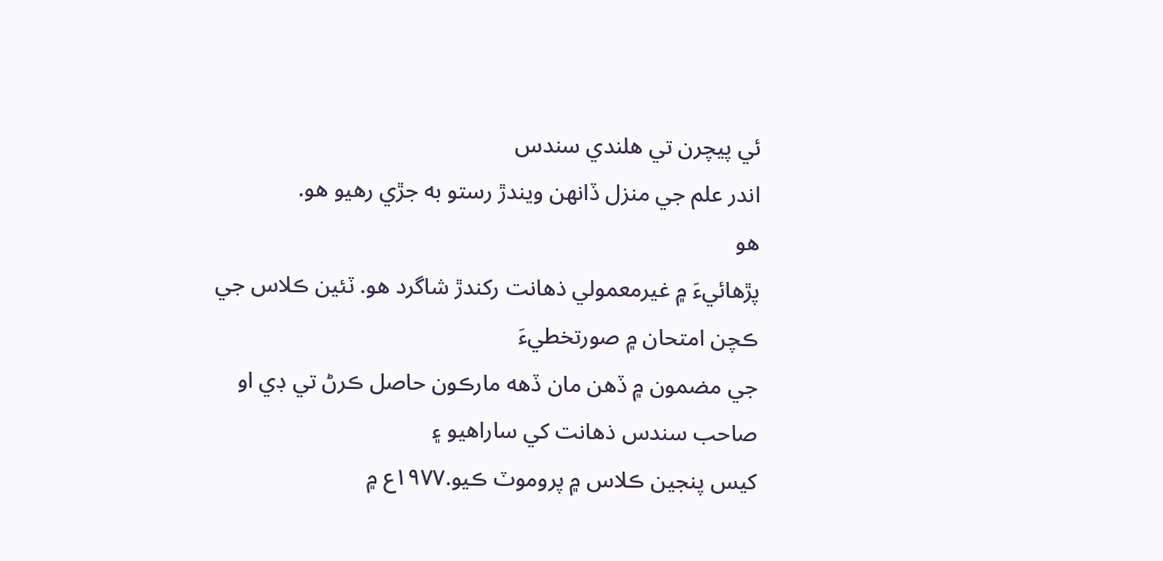ئي پيچرن تي هلندي سندس
اندر علم جي منزل ڏانهن ويندڙ رستو به جڙي رهيو هو.
هو
پڙهائيءَ ۾ غيرمعمولي ذهانت رکندڙ شاگرد هو. ٽئين ڪلاس جي ڪچن امتحان ۾ صورتخطيءَ
جي مضمون ۾ ڏهن مان ڏهه مارڪون حاصل ڪرڻ تي ڊي او صاحب سندس ذهانت کي ساراهيو ۽
کيس پنجين ڪلاس ۾ پروموٽ ڪيو.۱۹۷۷ع ۾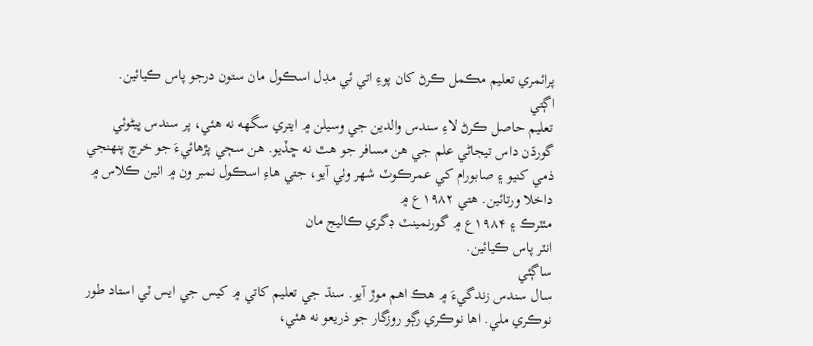پرائمري تعليم مڪمل ڪرڻ کان پوءِ اتي ئي مڊل اسڪول مان ستون درجو پاس ڪيائين.
اڳتي
تعليم حاصل ڪرڻ لاءِ سندس والدين جي وسيلن ۾ ايتري سگهه نه هئي، پر سندس ڀيڻوئي
گورڌن داس تيجاڻي علم جي هن مسافر جو هٿ نه ڇڏيو. هن سڄي پڙهائيءَ جو خرچ پنهنجي
ذمي کنيو ۽ صابورام کي عمرڪوٽ شهر وٺي آيو، جتي هاءِ اسڪول نمبر ون ۾ اٺين ڪلاس ۾
داخلا ورتائين. هتي ۱۹۸۲ع ۾
مئٽرڪ ۽ ۱۹۸۴ع ۾ گورنمينٽ ڊگري ڪاليج مان
انٽر پاس ڪيائين.
ساڳئي
سال سندس زندگيءَ ۾ هڪ اهم موڙ آيو. سنڌ جي تعليم کاتي ۾ کيس جي ايس ٽي استاد طور
نوڪري ملي. اها نوڪري رڳو روزگار جو ذريعو نه هئي،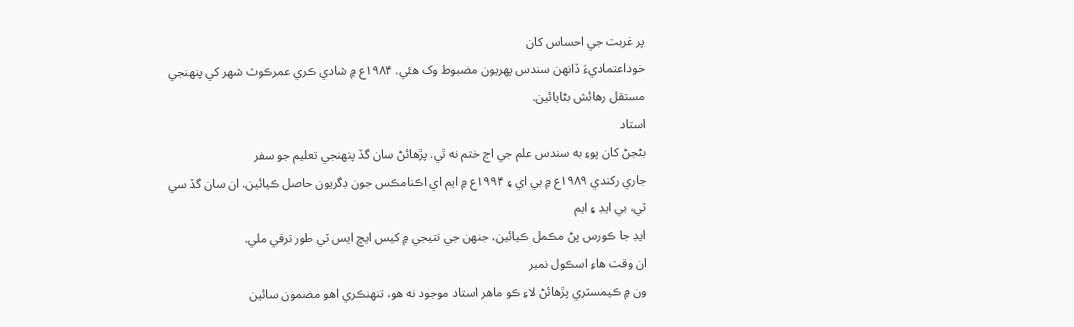پر غربت جي احساس کان
خوداعتماديءَ ڏانهن سندس پهريون مضبوط وک هئي. ۱۹۸۴ع ۾ شادي ڪري عمرڪوٽ شهر کي پنهنجي مستقل رهائش بڻايائين.
استاد
بڻجڻ کان پوءِ به سندس علم جي اڃ ختم نه ٿي. پڙهائڻ سان گڏ پنهنجي تعليم جو سفر
جاري رکندي ۱۹۸۹ع ۾ بي اي ۽ ۱۹۹۴ع ۾ ايم اي اڪنامڪس جون ڊگريون حاصل ڪيائين. ان سان گڏ سي ٽي، بي ايڊ ۽ ايم
ايڊ جا ڪورس پڻ مڪمل ڪيائين، جنهن جي نتيجي ۾ کيس ايڇ ايس ٽي طور ترقي ملي.
ان وقت هاءِ اسڪول نمبر
ون ۾ ڪيمسٽري پڙهائڻ لاءِ ڪو ماهر استاد موجود نه هو، تنهنڪري اهو مضمون سائين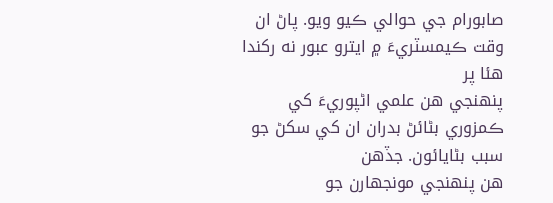صابورام جي حوالي ڪيو ويو. پاڻ ان وقت ڪيمسٽريءَ ۾ ايترو عبور نه رکندا هئا پر
پنهنجي هن علمي اڻپوريءَ کي ڪمزوري بڻائڻ بدران ان کي سکڻ جو سبب بڻايائون. جڏهن
هن پنهنجي مونجهارن جو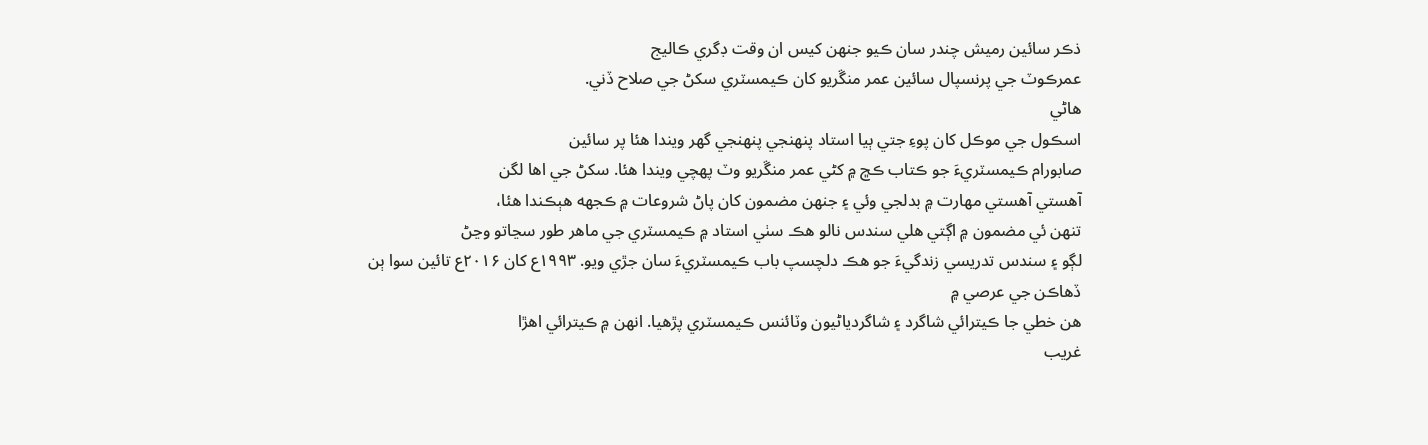ذڪر سائين رميش چندر سان ڪيو جنهن کيس ان وقت ڊگري ڪاليج
عمرڪوٽ جي پرنسپال سائين عمر منڱريو کان ڪيمسٽري سکڻ جي صلاح ڏني.
هاڻي
اسڪول جي موڪل کان پوءِ جتي ٻيا استاد پنهنجي پنهنجي گهر ويندا هئا پر سائين
صابورام ڪيمسٽريءَ جو ڪتاب ڪڇ ۾ کڻي عمر منڱريو وٽ پهچي ويندا هئا. سکڻ جي اها لگن
آهستي آهستي مهارت ۾ بدلجي وئي ۽ جنهن مضمون کان پاڻ شروعات ۾ ڪجهه هٻڪندا هئا،
تنهن ئي مضمون ۾ اڳتي هلي سندس نالو هڪ سٺي استاد ۾ ڪيمسٽري جي ماهر طور سڃاتو وڃڻ
لڳو ۽ سندس تدريسي زندگيءَ جو هڪ دلچسپ باب ڪيمسٽريءَ سان جڙي ويو. ۱۹۹۳ع کان ۲۰۱۶ع تائين سوا ٻن ڏهاڪن جي عرصي ۾
هن خطي جا ڪيترائي شاگرد ۽ شاگردياڻيون وٽائنس ڪيمسٽري پڙهيا. انهن ۾ ڪيترائي اهڙا
غريب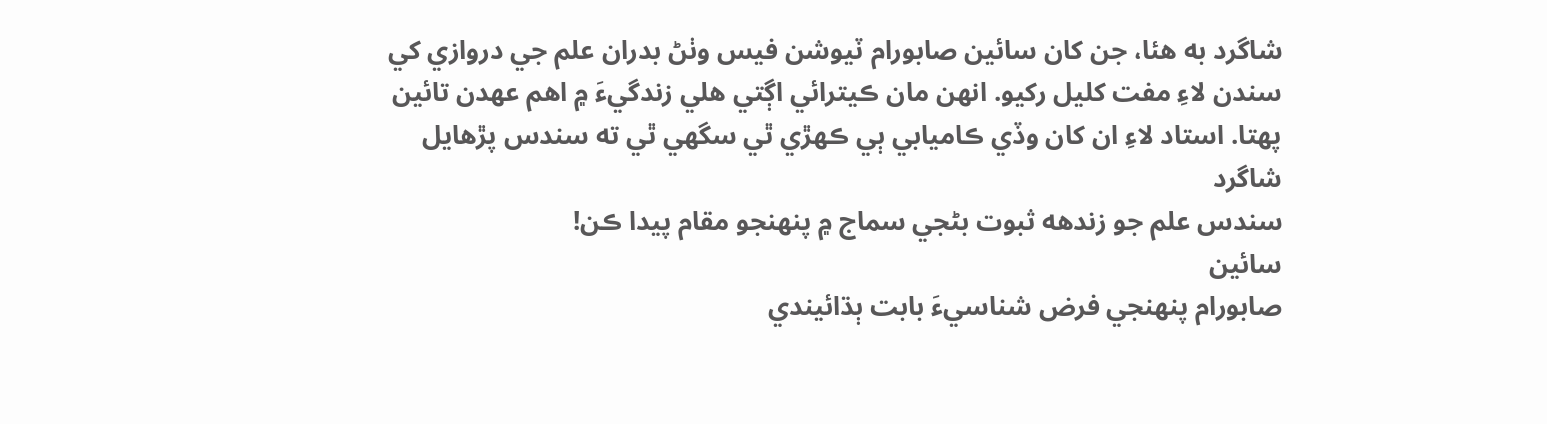شاگرد به هئا، جن کان سائين صابورام ٽيوشن فيس وٺڻ بدران علم جي دروازي کي
سندن لاءِ مفت کليل رکيو. انهن مان ڪيترائي اڳتي هلي زندگيءَ ۾ اهم عهدن تائين
پهتا. استاد لاءِ ان کان وڏي ڪاميابي ٻي ڪهڙي ٿي سگهي ٿي ته سندس پڙهايل شاگرد
سندس علم جو زندهه ثبوت بڻجي سماج ۾ پنهنجو مقام پيدا ڪن!
سائين
صابورام پنهنجي فرض شناسيءَ بابت ٻڌائيندي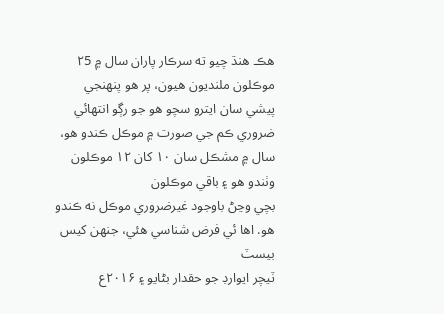هڪ هنڌ چيو ته سرڪار پاران سال ۾ ۲5 موڪلون ملنديون هيون، پر هو پنهنجي پيشي سان ايترو سچو هو جو رڳو انتهائي
ضروري ڪم جي صورت ۾ موڪل ڪندو هو، سال ۾ مشڪل سان ۱۰ کان ۱۲ موڪلون وٺندو هو ۽ باقي موڪلون
بچي وڃڻ باوجود غيرضروري موڪل نه ڪندو هو. اها ئي فرض شناسي هئي، جنهن کيس بيسٽ
ٽيچر ايوارڊ جو حقدار بڻايو ۽ ۲۰۱۶ع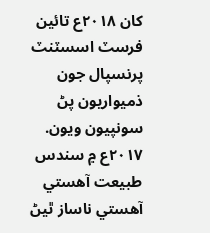کان ۲۰۱۸ع تائين فرسٽ اسسٽنٽ پرنسپال جون ذميواريون پڻ سونپيون ويون.
۲۰۱۷ع ۾ سندس طبيعت آهستي آهستي ناساز ٿيڻ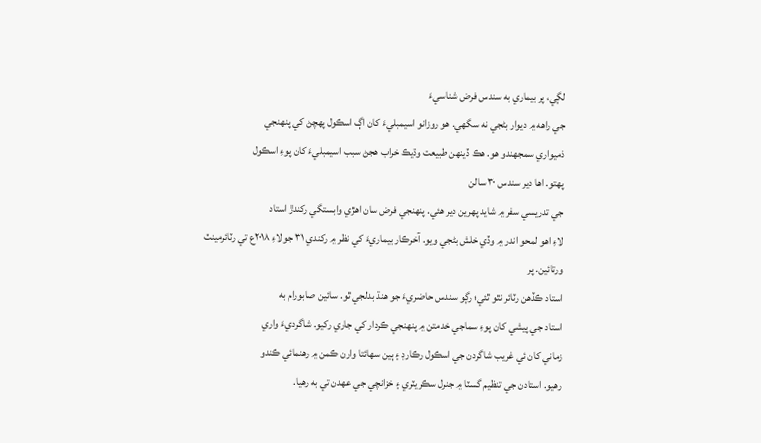لڳي، پر بيماري به سندس فرض شناسيءَ
جي راهه ۾ ديوار بڻجي نه سگهي. هو روزانو اسيمبليءَ کان اڳ اسڪول پهچڻ کي پنهنجي
ذميواري سمجهندو هو. هڪ ڏينهن طبيعت وڌيڪ خراب هجڻ سبب اسيمبليءَ کان پوءِ اسڪول
پهتو. اها دير سندس ۳۰ سالن
جي تدريسي سفر ۾ شايد پهرين دير هئي. پنهنجي فرض سان اهڙي وابستگي رکندڙ استاد
لاءِ اهو لمحو اندر ۾ وڏي خلش بڻجي ويو. آخرڪار بيماريءَ کي نظر ۾ رکندي ۳۱ جولاءِ ۲۰۱۸ع تي رٽائرمينٽ ورتائين. پر
استاد ڪڏهن رٽائر نٿو ٿئي؛ رڳو سندس حاضريءَ جو هنڌ بدلجي ٿو. سائين صابورام به
استاد جي پيشي کان پوءِ سماجي خدمتن ۾ پنهنجي ڪردار کي جاري رکيو. شاگرديءَ واري
زماني کان ئي غريب شاگردن جي اسڪول رڪارڊ ۽ ٻين سهائتا وارن ڪمن ۾ رهنمائي ڪندو
رهيو. استادن جي تنظيم گسٽا ۾ جنرل سڪريٽري ۽ خزانچي جي عهدن تي به رهيا.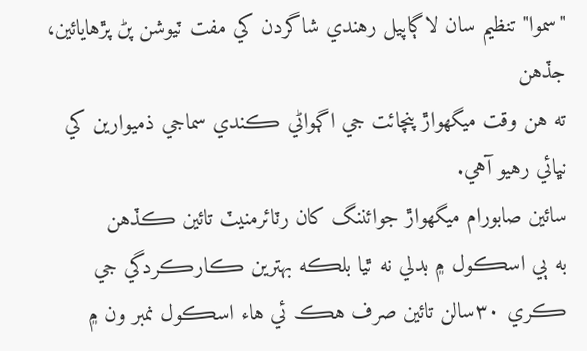"سموا" تنظيم سان لاڳاپيل رهندي شاگردن کي مفت ٽيوشن پڻ پڙهايائين، جڏهن
ته هن وقت ميگهواڙ پنچائت جي اڳواڻي ڪندي سماجي ذميوارين کي نڀائي رهيو آهي.
سائين صابورام ميگهواڙ جوائننگ کان رٽائرمنيٽ تائين ڪڏهن
به ٻي اسڪول ۾ بدلي نه ٿيا بلڪه بهترين ڪارڪردگي جي ڪري ۳۰سالن تائين صرف هڪ ئي هاء اسڪول نمبر ون ۾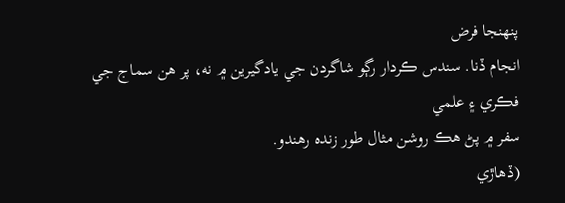پنهنجا فرض
انجام ڏنا. سندس ڪردار رڳو شاگردن جي يادگيرين ۾ نه، پر هن سماج جي فڪري ۽ علمي
سفر ۾ پڻ هڪ روشن مثال طور زنده رهندو.
(ڏھاڙي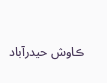ڪاوش حيدرآباد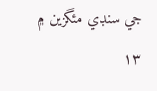جي سنڊي مئگزين ۾ ۱۳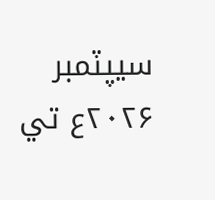سيپٽمبر ۲۰۲۶ع تي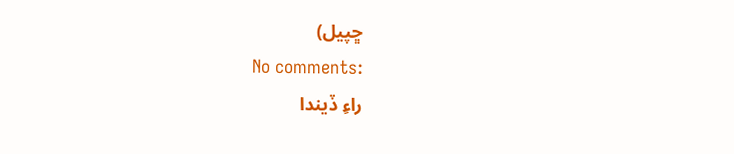ڇپيل)
No comments:
راءِ ڏيندا